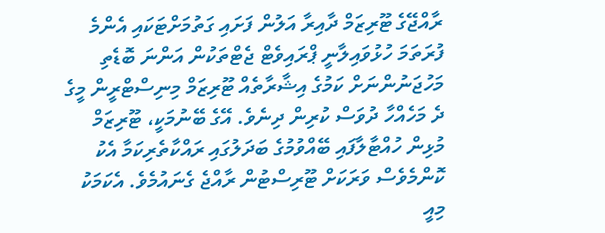ރާއްޖޭގެ ޓޫރިޒަމް ދާއިރާ އަލުން ފަށައި ގަތުމަށްޓަކައި އެންމެ ފުރަތަމަ ހުޅުވައިލާނީ ޕްރައިވެޓް ޖެޓްތަކުން އަންނަ ބޮޑެތި މަހުޖަނުންނަށް ކަމުގެ އިޝާރާތެއް ޓޫރިޒަމް މިނިސްޓްރީން މީގެ ދެ މަހެއްހާ ދުވަސް ކުރިން ދިނެވެ. އޭގެ ބޭނުމަކީ، ޓޫރިޒަމް މުޅިން ހުއްޓާލާފައި ބޭއްވުމުގެ ބަދަލުގައި ރައްކާތެރިކަމާ އެކު ކޮންމެވެސް ވަރަކަށް ޓޫރިސްޓުން ރާއްޖެ ގެނައުމެވެ. އެކަމަކު މިއީ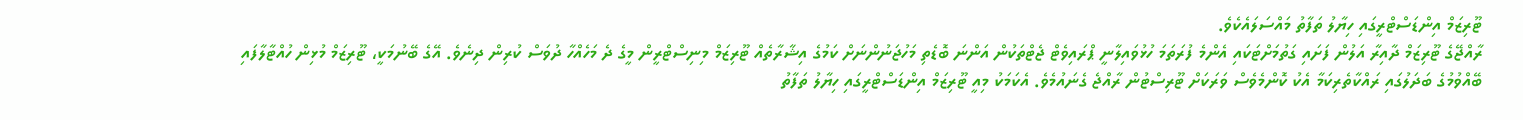ޓޫރިޒަމް އިންޑަސްޓްރީގައި ހިޔާލު ތަފާތު މައްސަލައެކެވެ.
ރާއްޖޭގެ ޓޫރިޒަމް ދާއިރާ އަލުން ފަށައި ގަތުމަށްޓަކައި އެންމެ ފުރަތަމަ ހުޅުވައިލާނީ ޕްރައިވެޓް ޖެޓްތަކުން އަންނަ ބޮޑެތި މަހުޖަނުންނަށް ކަމުގެ އިޝާރާތެއް ޓޫރިޒަމް މިނިސްޓްރީން މީގެ ދެ މަހެއްހާ ދުވަސް ކުރިން ދިނެވެ. އޭގެ ބޭނުމަކީ، ޓޫރިޒަމް މުޅިން ހުއްޓާލާފައި ބޭއްވުމުގެ ބަދަލުގައި ރައްކާތެރިކަމާ އެކު ކޮންމެވެސް ވަރަކަށް ޓޫރިސްޓުން ރާއްޖެ ގެނައުމެވެ. އެކަމަކު މިއީ ޓޫރިޒަމް އިންޑަސްޓްރީގައި ހިޔާލު ތަފާތު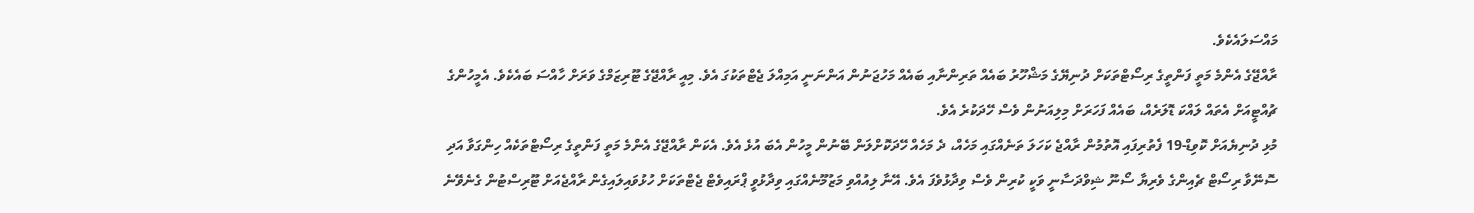މައްސަލައެކެވެ.
ރާއްޖޭގެ އެންމެ މަތީ ފަންތީގެ ރިސޯޓްތަކަށް ދުނިޔޭގެ މަޝްހޫރު ބައެއް ތަރިންނާއި ބައެއް މަހުޖަނުން އަންނަނީ އަމިއްލަ ޖެޓްތަކުގަ އެވެ. މިއީ ރާއްޖޭގެ ޓޫރިޒަމްގެ ވަރަށް ހާއްސަ ބައެކެވެ. އެމީހުންގެ ޗުއްޓީއަށް އެތައް ލައްކަ ޑޮލަރެއް، ބައެއް ފަހަރަށް މިލިއަނުން ވެސް ހޭދަކުރެ އެވެ.
މުޅި ދުނިޔެއަށް ކޮވިޑް-19 ފެތުރިފައި އޮތުމުން ރާއްޖެ ކަހަލަ ތަނެއްގައި މަހެއް، ދެ މަހެއް ހޭދަކޮށްލަން ބޭނުން މީހުން އެބަ އުޅެ އެވެ. އެކަން ރާއްޖޭގެ އެންމެ މަތީ ފަންތީގެ ރިސޯޓްތަކެއް ހިންގަވާ އަދި ސޮނޭވާ ރިސޯޓް ޗެއިންގެ ވެރިޔާ ސޯނޫ ޝިވްދަސާނީ ވަކީ ކުރިން ވެސް ވިދާޅުވެފަ އެވެ. އޭނާ ލިއުއްވި މަޒުމޫނެއްގައި ވިދާޅުވީ ޕްރައިވެޓް ޖެޓްތަކަށް ހުޅުވައިލައިގެން ރާއްޖެއަށް ޓޫރިސްޓުން ގެނެވޭނެ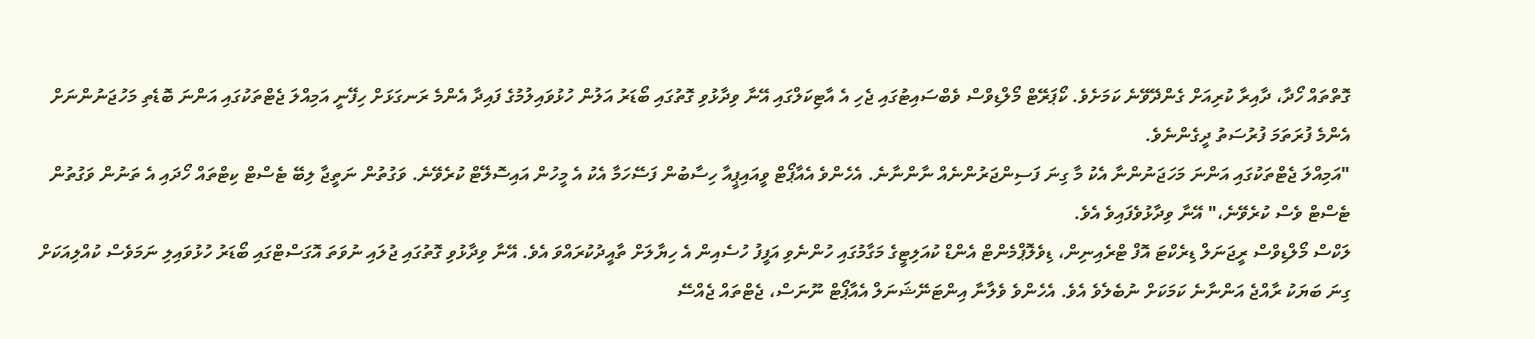ގޮތްތައް ހޯދާ، ދާއިރާ ކުރިއަށް ގެންދޭވޭނެ ކަމަށެވެ. ކޯޕަރޭޓް މޯލްޑިވްސް ވެބްސައިޓުގައި ޖެހި އެ އާޓިކަލްގައި އޭނާ ވިދާޅުވި ގޮތުގައި ބޯޑަރު އަލުން ހުޅުވައިލުމުގެ ފައިދާ އެންމެ ރަނގަޅަށް ހިފޭނީ އަމިއްލަ ޖެޓްތަކުގައި އަންނަ ބޮޑެތި މަހުޖަނުންނަށް އެންމެ ފުރަތަމަ ފުރުސަތު ދީގެންނެވެ.
"އަމިއްލަ ޖެޓްތަކުގައި އަންނަ މަހަޖަނުންނާ އެކު މާ ގިނަ ފަސިންޖަރުންނެއް ނާންނާނެ. އެހެންވެ އެއާޕޯޓް ވީއައިޕީއާ ހިސާބުން ފަސޭހަމާ އެކު އެ މީހުން އައިސޮލޭޓް ކުރެވޭނެ. ވަގުތުން ނަތީޖާ ލިބޭ ޓެސްޓް ކިޓްތައް ހޯދައި އެ ތަނުން ވަގުތުން ޓެސްޓް ވެސް ކުރެވޭނެ،" އޭނާ ވިދާޅުވެފައިވެ އެވެ.
ލަކްސް މޯލްޑިވްސް ރީޖަނަލް ޑިރެކްޓަ އޮފް ޓްރެއިނިން، ޑިވެލޮޕްމެންޓް އެންޑް ކުއަލިޓީގެ މަގާމުގައި ހުންނެވި އަފީފު ހުސެއިން އެ ހިޔާލަށް ތާއީދުކުރައްވަ އެވެ. އޭނާ ވިދާޅުވި ގޮތުގައި ޖުލައި ނުވަތަ އޮގަސްޓްގައި ބޯޑަރު ހުޅުވައިލި ނަމަވެސް ކުއްލިއަކަށް ގިނަ ބަޔަކު ރާއްޖެ އަންނާނެ ކަމަކަށް ނުބެލެވެ އެވެ. އެހެންވެ ވެލާނާ އިންޓަނޭޝަނަލް އެއާޕޯޓް ނޫނަސް، ޖެޓްތައް ޖެއްސޭ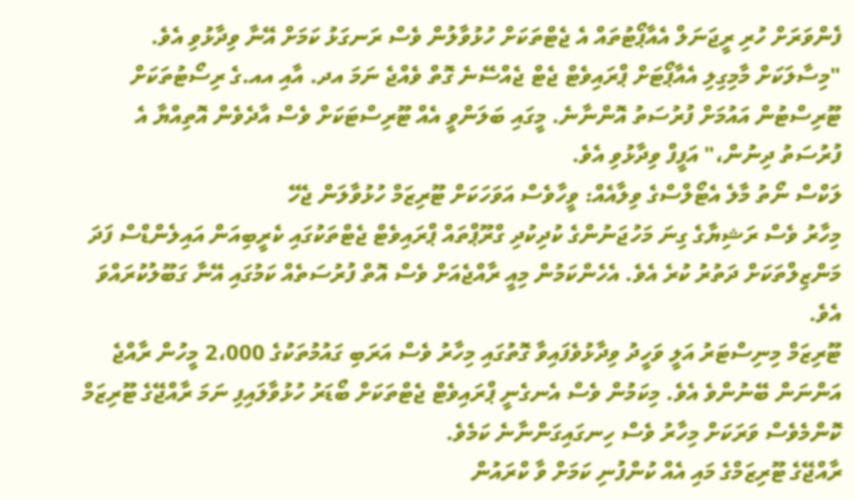ފެންވަރަށް ހުރި ރީޖަނަލް އެއާޕޯޓުތައް އެ ޖެޓްތަކަށް ހުޅުވާލުން ވެސް ރަނގަޅު ކަމަށް އޭނާ ވިދާޅުވި އެވެ.
"މިސާލަކަށް މާމިގިލި އެއާޕޯޓަށް ޕްރައިވެޓް ޖެޓް ޖެއްސޭނެ ގޮތް ވެއްޖެ ނަމަ އދ. އާއި އއ.ގެ ރިސޯޓުތަކަށް ޓޫރިސްޓުން އައުމަށް ފުރުސަތު އޮންނާނެ. މީގައި ބަލަންވީ އެއް ޓޫރިސްޓަކަށް ވެސް އާދެވެން އޮތިއްޔާ އެ ފުރުސަތު ދިނުން،" އަފީފް ވިދާޅުވި އެވެ.
ލަކްސް ނޯތު މާލެ އެޓޯލްސްގެ ވިލާއެއް: ވީހާވެސް އަވަހަކަށް ޓޫރިޒަމް ހުޅުވާލަން ޖެހޭ
މިހާރު ވެސް ރަޝިޔާގެ ގިނަ މަހުޖަނުންގެ ކުދިކުދި ގްރޫޕްތައް ޕްރައިވެޓް ޖެޓްތަކުގައި ކެރީބިއަން އައިލެންޑްސް ފަދަ މަންޒިލްތަކަށް ދަތުރު ކުރެ އެވެ. އެހެންކަމުން މިއީ ރާއްޖެއަށް ވެސް އޮތް ފުރުސަތެއް ކަމުގައި އޭނާ ގަބޫލުކުރައްވަ އެވެ.
ޓޫރިޒަމް މިނިސްޓަރު އަލީ ވަހީދު ވިދާޅުވެފައިވާ ގޮތުގައި މިހާރު ވެސް އަރަބި ގައުމުތަކުގެ 2،000 މީހުން ރާއްޖެ އަންނަން ބޭނުންވެ އެވެ. މިކަމުން ވެސް އެނގެނީ ޕްރައިވެޓް ޖެޓްތަކަށް ބޯޑަރު ހުޅުވާލައިފި ނަމަ ރާއްޖޭގެ ޓޫރިޒަމް ކޮންމެވެސް ވަރަކަށް މިހާރު ވެސް ހިނގައިގަންނާނެ ކަމެވެ.
ރާއްޖޭގެ ޓޫރިޒަމްގެ މައި އެއް ކުންފުނި ކަމަށް ވާ ކްރައުން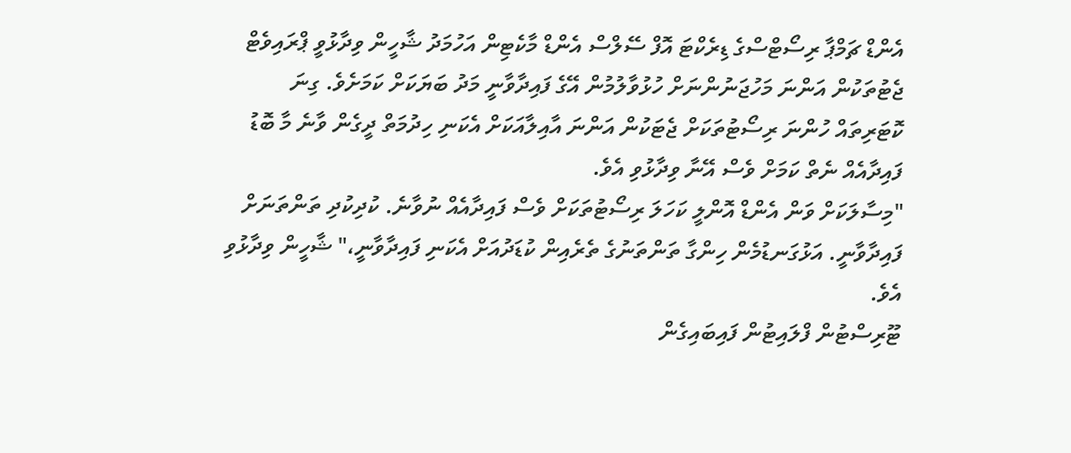އެންޑް ޗަމްޕާ ރިސޯޓްސްގެ ޑިރެކްޓަ އޮފް ސޭލްސް އެންޑް މާކެޓިން އަހުމަދު ޝާހީން ވިދާޅުވީ ޕްރައިވެޓް ޖެޓުތަކުން އަންނަ މަހުޖަނުންނަށް ހުޅުވާލުމުން އޭގެ ފައިދާވާނީ މަދު ބަޔަކަށް ކަމަށެވެ. ގިނަ ކޮޓަރިތައް ހުންނަ ރިސޯޓުތަކަށް ޖެޓަކުން އަންނަ އާއިލާއަކަށް އެކަނި ހިދުމަތް ދީގެން ވާނެ މާ ބޮޑު ފައިދާއެއް ނެތް ކަމަށް ވެސް އޭނާ ވިދާޅުވި އެވެ.
"މިސާލަކަށް ވަން އެންޑް އޮންލީ ކަހަލަ ރިސޯޓުތަކަށް ވެސް ފައިދާއެއް ނުވާނެ. ކުދިކުދި ތަންތަނަށް ފައިދާވާނީ. އަޅުގަނޑުމެން ހިންގާ ތަންތަނުގެ ތެރެއިން ކުޑަދުއަށް އެކަނި ފައިދާވާނީ،" ޝާހީން ވިދާޅުވި އެވެ.
ޓޫރިސްޓުން ފްލައިޓުން ފައިބައިގެން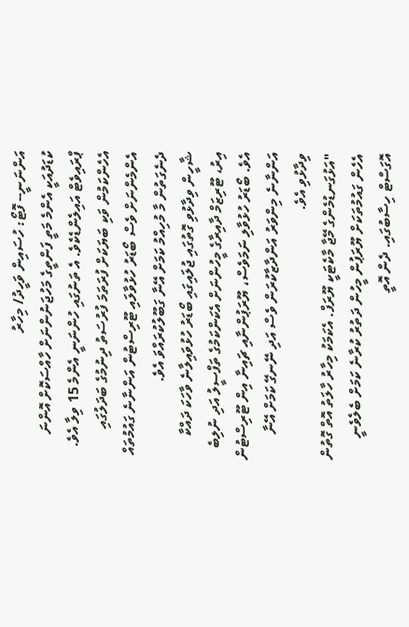އަންނަނީ-- ފޮޓޯ: ހުސައިން ވަހީދު/ މިހާރު
ކުޑަދުއަކީ އެންމެ މަތީ ފަންތީގެ މަހުޖަނުންނަށް ހާއްސަކޮށް އޮންނަ ޕްރައިވެޓް އައިލެންޑެކެވެ. އެ ތަނުގައި ހުންނަނީ އެންމެ 15 ވިލާ އެވެ. އެހެންކަމުން ވަކި ބަޔަކަށް ފުރަތަމަ ފުރުސަތު ދިނުމުގެ ބަދަލުގައި އެންމެންނަށް ވެސް ބޯޑަރު ހުޅުވާލައި ޓޫރިސްޓުން އަންނާނެ ގައުމުތައް ދެނެގަތުން މާ މުހިއްމު ކަމަށް އޭނާ ގަބޫލުކުރައްވަ އެވެ.
ޝާހީން ވިދާޅުވި ގޮތުގައި ޖުލައިގައި ބޯޑަރު ހުޅުވައިލާނެ ވާހަކަ ދައްކާ އިރު، ޓޫރިޒަމް ދާއިރާގެ މީހުންނަށް އެކަންކަމުގެ ތަފްސީލު އަދި ނުލިބެ އެވެ. ބޯޑަރު ހުޅުވާލި ނަމަވެސް، ޔޫރަޕުންނާއި ޗައިނާ އިން ޓޫރިސްޓުން އަންނާނެ މިންވަރު އަންދާޒާކުރަން ވެސް އަދި ނޭނގޭ ކަމަށް އޭނާ ވިދާޅުވި އެވެ.
"އަޅުގަނޑުމެންގެ މޭޖާ މާކެޓަކީ ޔޫރަފް. އެކަމަކު މިހާރު ހާލަތު އޮތް ގޮތުން އެހެން ގައުމުތަކަށް ޔޫރަޕުން މީހުން ދަތުރު ކުރާނެ ކަމަށް ބެލެވެނީ އޮގަސްޓް ހިސާބުގައި. ދެން އޮތީ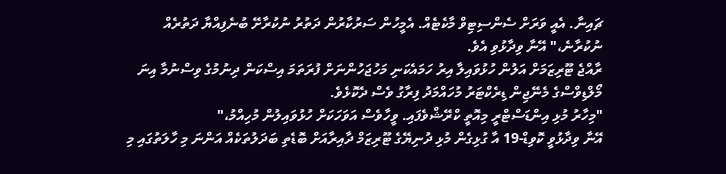ޗައިނާ. އެއީ ވަރަށް ސެންސިޓިވް މާކެޓެއް. އެމީހުން ސަރުކާރުން ދަތުރު ނުކުރާށޭ ބުނެފިއްޔާ ދަތުރެއް ނުކުރާނެ،" އޭނާ ވިދާޅުވި އެވެ.
ރާއްޖެ ޓޫރިޒަމަށް އަލުން ހުޅުވައިލާ އިރު ހަމައެކަނި މަހުޖަހުންނަށް ފުރަތަމަ އިސްކަން ދިނުމުގެ ވިސްނުމާ އިނަ މޯލްޑިވްސްގެ މެނޭޖިން ޑިރެކްޓަރު މުހައްމަދު ފިރާގު ވެސް ދެކޮޅެވެ.
"މިހާރު މުޅި އިންޑަސްޓްރީ މިއޮތީ ކްރޭޝްވެފައި. ވީހާވެސް އަވަހަކަށް ހުޅުވައިލުން މުހިއްމު،"
އޭނާ ވިދާޅުވީ ކޮވިޑް-19 އާ ގުޅިގެން މުޅި ދުނިޔޭގެ ޓޫރިޒަމް ދާއިރާއަށް ބޮޑެތި ބަދަލުތަކެއް އަންނަ މި ހާލަތުގައި މި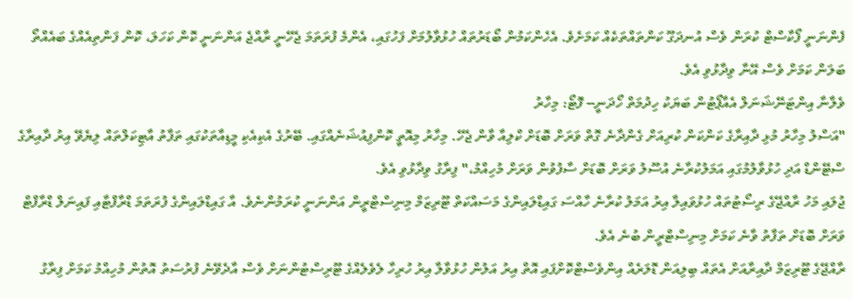ފެންނަނީ ފޯކާސްޓް ކުރަން ވެސް އުނދަގޫ ކަންތައްތަކެއް ކަމަށެވެ. އެހެންކަމުން ބޯޑަރުތައް ހުޅުވާލުމަށް ފަހުގައި، އެންމެ ފުރަތަމަ ޖެހޭނީ ރާއްޖެ އަންނަނީ ކޮން ކަހަލަ، ކޮން ފަންތިއެއްގެ ބައެއްތޯ ބަލަން ކަމަށް ވެސް އޭނާ ވިދާޅުވި އެވެ.
ވެލާނާ އިންޓަނޭޝަނަލް އެއާޕޯޓުން ބަޔަކު ހިދުމަތް ހޯދަނީ-- ފޮޓޯ: މިހާރު
"އަސްލު މިހާރު މުޅި ދާއިރާގެ ކަންކަން ކުރިއަށް ގެންދާނެ ގޮތް ވަރަށް ބޮޑަށް ކްލިއާ ވާން ޖެހޭ. މިހާރު މިއޮތީ ކޮންފިއުޝަނެއްގައި. ބޭރުގެ އެކިއެކި މީޑިއާތަކުގައި ތަފާތު އާޓިކަލްތައް ލިޔެވޭ އިރު ދާއިރާގެ ސްޓޭންޑް އަދި ހުޅުވާލުމުގައި އަމަލުކުރާނެ އުސޫލު ވަރަށް ބޮޑަށް ސާފުވުން ވަރަށް މުހިއްމު،" ފިރާގު ވިދާޅުވި އެވެ.
ޖުލައި މަހު ރާއްޖޭގެ ރިސޯޓުތައް ހުޅުވައިލާ އިރު އަމަލު ކުރާނެ ހާއްސަ ގައިޑްލައިންގެ މަސައްކަތް ޓޫރިޒަމް މިނިސްޓްރީން އަންނަނީ ކުރަމުންނެވެ. އާ ގައިޑްލައިންގެ ފުރަތަމަ ޑްރާފްޓާއި ފައިނަލް ޑްރާފްޓް ވަރަށް ބޮޑަށް ތަފާތު ވާނެ ކަމަށް މިނިސްޓްރީން ބުނެ އެވެ.
ރާއްޖޭގެ ޓޫރިޒަމް ދާއިރާއަށް އެތައް ބިލިއަން ޑޮލަރެއް އިންވެސްޓްކޮށްފައި އޮތް އިރު އަލުން ހުޅުވާލާ އިރު ހުރިހާ ލެވެލެއްގެ ޓޫރިސްޓުންނަށް ވެސް އާދެވޭނެ ފުރުސަތު އޮތުން މުހިއްމު ކަމަށް ފިރާގު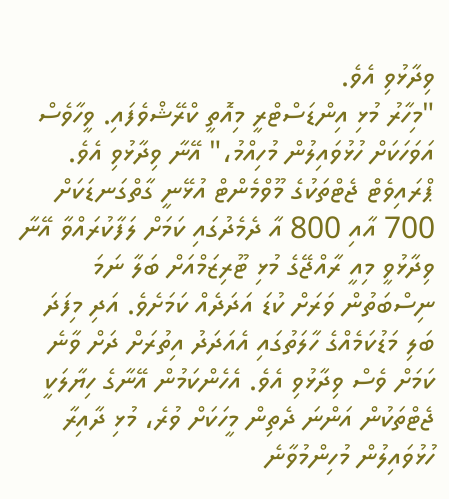ވިދާޅުވި އެވެ.
"މިހާރު މުޅި އިންޑަސްޓްރީ މިއޮތީ ކްރޭޝްވެފައި. ވީހާވެސް އަވަހަކަށް ހުޅުވައިލުން މުހިއްމު،" އޭނާ ވިދާޅުވި އެވެ.
ޕްރައިވެޓް ޖެޓްތަކުގެ މޫވްމެންޓް އުޅޭނީ ގާތްގަނޑަކަށް 700 އާއި 800 އާ ދެމެދުގައި ކަމަށް ލަފާކުރައްވާ އޭނާ ވިދާޅުވީ މިއީ ރާއްޖޭގެ މުޅި ޓޫރިޒަމްއަށް ބަލާ ނަމަ ނިސްބަތުން ވަރަށް ކުޑަ އަދަދެއް ކަމަށެވެ. އަދި މިފަދަ ބަލި މަޑުކަމެއްގެ ހާލަތުގައި އެއަދަދު އިތުރަށް ދަށް ވާނެ ކަމަށް ވެސް ވިދާޅުވި އެވެ. އެހެންކަމުން އޭނާގެ ހިޔާލަކީ ޖެޓްތަކުން އަންނަ ދެތިން މީހަކަށް ވުރެ، މުޅި ދާއިރާ ހުޅުވައިލުން މުހިންމުވާނެ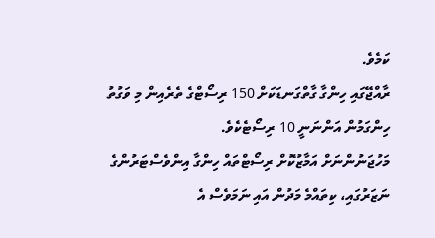ކަމެވެ.
ރާއްޖޭގައި ހިންގާ ގާތްގަނޑަކަށް 150 ރިސޯޓްގެ ތެރެއިން މި ވަގުތު ހިންގަމުން އަންނަނީ 10 ރިސޯޓެކެވެ.
މަހުޖަނުންނަށް އަމާޒުކޮށް ރިސޯޓްތައް ހިންގާ އިންވެސްޓަރުންގެ ނަޒަރުގައި، ކިތައްމެ މަދުން އައި ނަމަވެސް އެ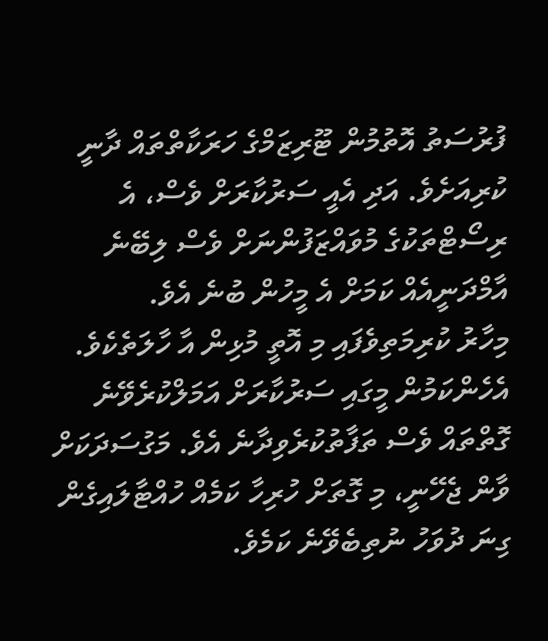ފުރުސަތު އޮތުމުން ޓޫރިޒަމްގެ ހަރަކާތްތައް ދާނީ ކުރިއަށެވެ. އަދި އެއީ ސަރުކާރަށް ވެސް، އެ ރިސޯޓްތަކުގެ މުވައްޒަފުންނަށް ވެސް ލިބޭނެ އާމްދަނީއެއް ކަމަށް އެ މީހުން ބުނެ އެވެ.
މިހާރު ކުރިމަތިވެފައި މި އޮތީ މުޅިން އާ ހާލަތެކެވެ. އެހެންކަމުން މީގައި ސަރުކާރަށް އަމަލްކުރެވޭނެ ގޮތްތައް ވެސް ތަފާތުކުރެވިދާނެ އެވެ. މަގުސަދަކަށް ވާން ޖެހޭނީ، މި ގޮތަށް ހުރިހާ ކަމެއް ހުއްޓާލައިގެން ގިނަ ދުވަހު ނުތިބެވޭނެ ކަމެވެ.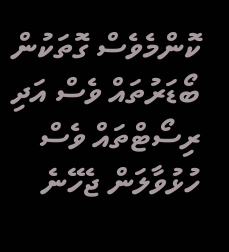ކޮންމެވެސް ގޮތަކުން ބޯޑަރުތައް ވެސް އަދި ރިސޯޓްތައް ވެސް ހުޅުވާލަން ޖެހޭނެ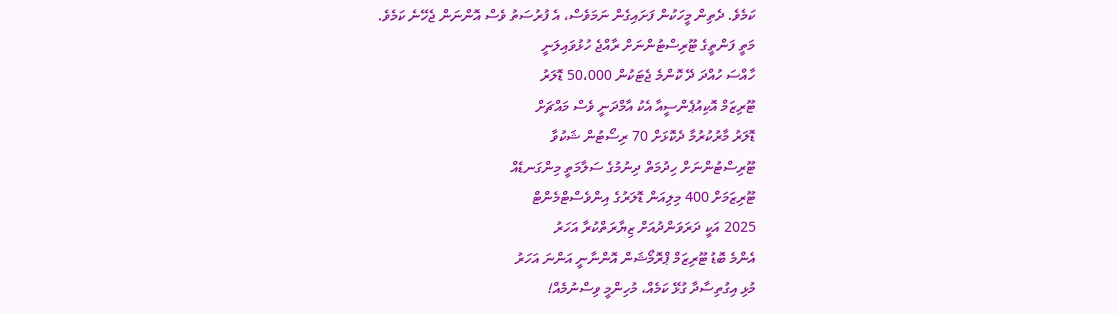ކަމެވެ. ދެތިން މީހަކުން ފަށައިގެން ނަމަވެސް، އެ ފުރުސަތު ވެސް އޮންނަން ޖެހޭނެ ކަމެވެ.
މަތީ ފަންތީގެ ޓޫރިސްޓުންނަށް ރާއްޖެ ހުޅުވައިލަނީ
ހާއްސަ ހުއްދަ ދޭ ކޮންމެ ޖެޓަކުން 50،000 ޑޮލަރު
ޓޫރިޒަމް އޮކިއުޕެންސީއާ އެކު އާމްދަނީ ވެސް މައްޗަށް
ޑޮލަރު މާރުކުރުމާ ދެކޮޅަށް 70 ރިސޯޓުން ޝަކުވާ
ޓޫރިސްޓުންނަށް ހިދުމަތް ދިނުމުގެ ސަލާމަތީ މިންގަނޑެއް
ޓޫރިޒަމަށް 400 މިލިއަން ޑޮލަރުގެ އިންވެސްޓްމެންޓް
2025 އަކީ ދަރަވަންދުއަށް ޒިޔާރަތްކުރާ އަހަރު
އެންމެ ބޮޑު ޓޫރިޒަމް ޕްރޮމޯޝަން އޮންނާނީ އަންނަ އަހަރު
މުޅި އިގުތިސާދާ ގުޅޭ ކަމެއް، މުހިންމީ ވިސްނުމެއް!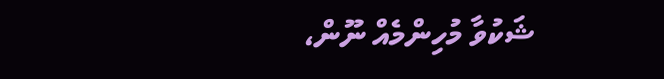ޝަކުވާ މުހިންމެއް ނޫން،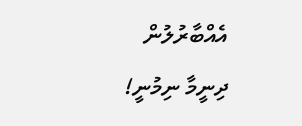އެއްބާރުލުން ދިނީމާ ނިމުނީ!